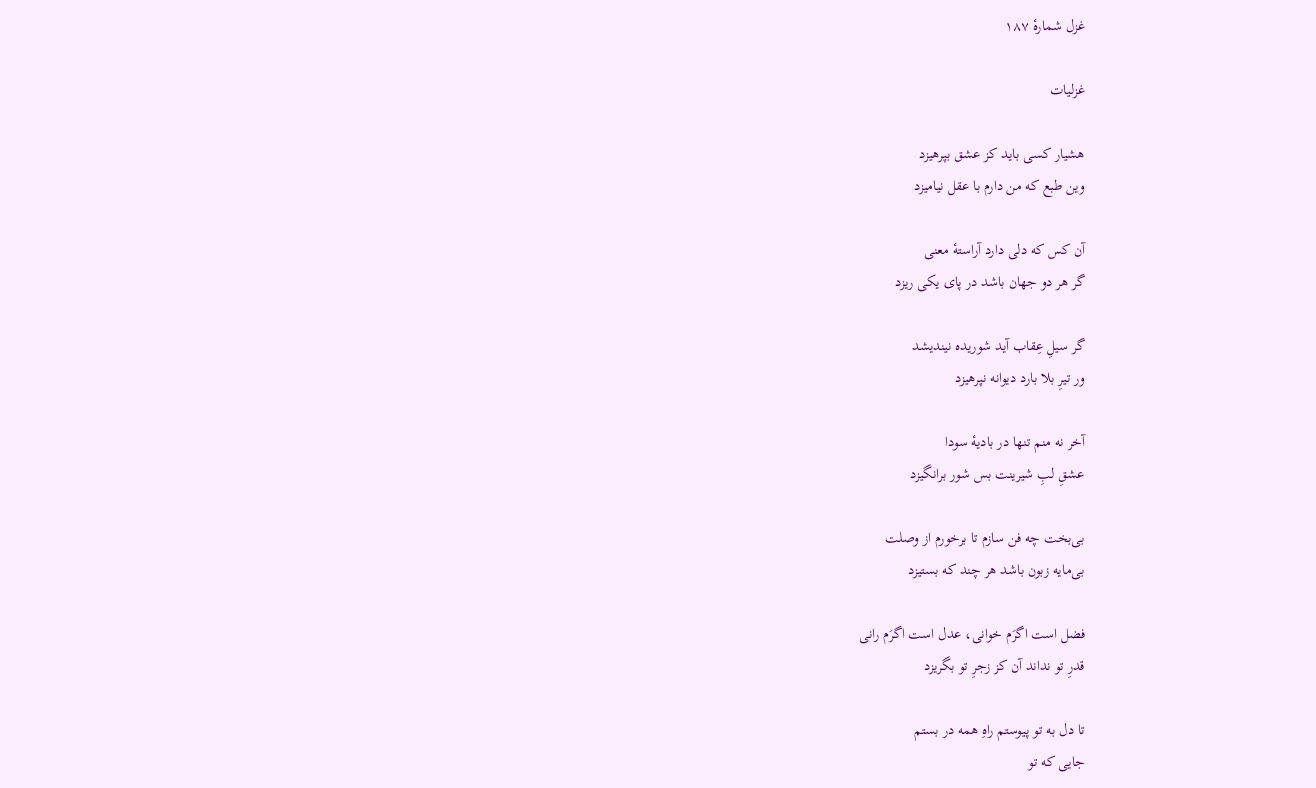غزل شمارهٔ ۱۸۷

غزلیات

هشیار کسی باید کز عشق بپرهیزد
وین طبع که من دارم با عقل نیامیزد

آن کس که دلی دارد آراستهٔ معنی
گر هر دو جهان باشد در پای یکی ریزد

گر سیلِ عِقاب آید شوریده نیندیشد
ور تیرِ بلا بارد دیوانه نپرهیزد

آخر نه منم تنها در بادیهٔ سودا
عشقِ لبِ شیرینت بس شور برانگیزد

بی‌بخت چه فن سازم تا برخورم از وصلت
بی‌مایه زبون باشد هر چند که بستیزد

فضل است اگرَم خوانی، عدل است اگرَم رانی
قدرِ تو نداند آن کز زجرِ تو بگریزد

تا دل به تو پیوستم راهِ همه در بستم
جایی که تو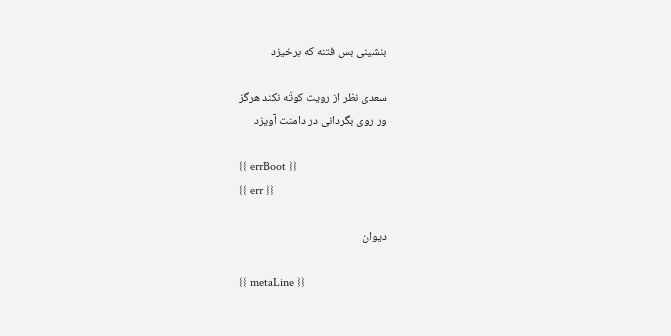بنشینی بس فتنه که برخیزد

سعدی نظر از رویت کوتَه نکند هرگز
ور روی بگردانی در دامنت آویزد

{{ errBoot }}
{{ err }}

دیوان

{{ metaLine }}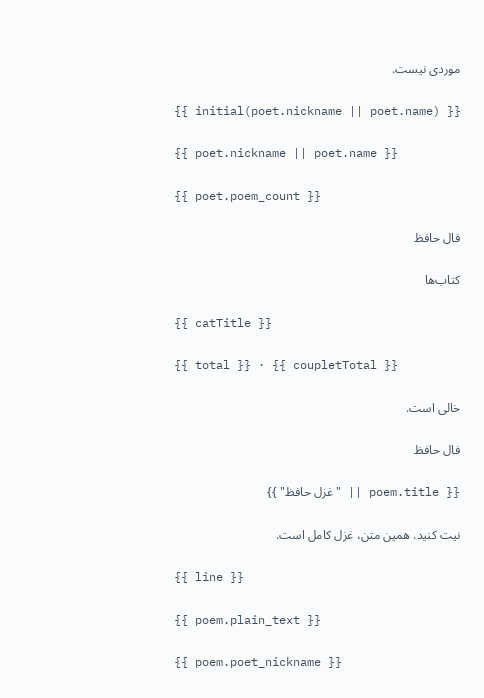موردی نیست.

{{ initial(poet.nickname || poet.name) }}

{{ poet.nickname || poet.name }}

{{ poet.poem_count }}

فال حافظ

کتاب‌ها

{{ catTitle }}

{{ total }} · {{ coupletTotal }}

خالی است.

فال حافظ

{{ poem.title || "غزل حافظ" }}

نیت کنید. همین متن، غزل کامل است.

{{ line }}

{{ poem.plain_text }}

{{ poem.poet_nickname }}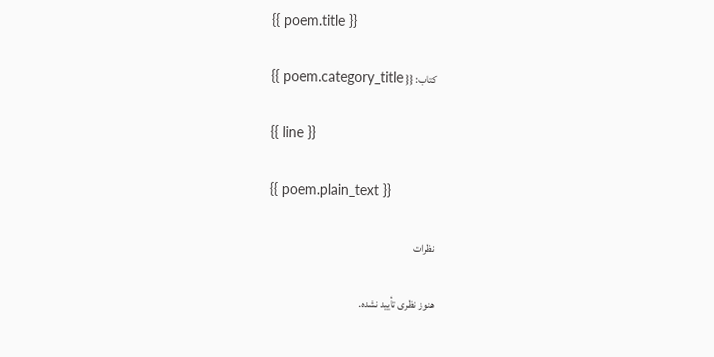{{ poem.title }}

کتاب: {{ poem.category_title }}

{{ line }}

{{ poem.plain_text }}

نظرات

هنوز نظری تأیید نشده.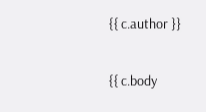{{ c.author }}

{{ c.body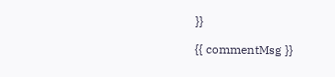}}

{{ commentMsg }}